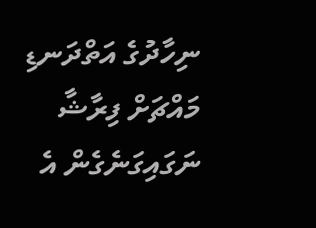ނިހާދުގެ އަތްދަނޑި މައްޗަށް ފިރާޝާ ނަގައިގަނެގެން އެ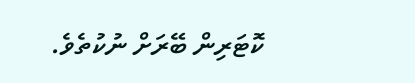ކޮޓަރިން ބޭރަށް ނުކުތެވެ.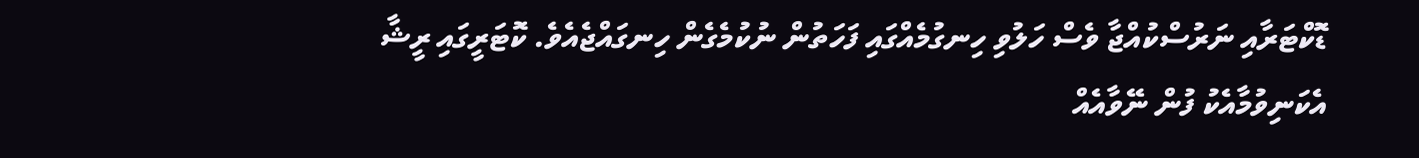ޑޮކްޓަރާއި ނަރުސްކުއްޖާ ވެސް ހަލުވި ހިނގުމެއްގައި ފަހަތުން ނުކުމެގެން ހިނގައްޖެއެވެ. ކޮޓަރީގައި ރީޝާ އެކަނިވުމާއެކު ފުން ނޭވާއެއް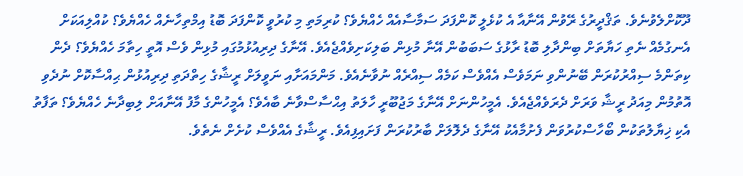ދޫކޮށްލެވުނެވެ. ތަޤްދީރުގެ ރޭވުން އޭނާއާ އެ ކުޅެލީ ކޮންފަދަ ސަމާސާއެއް ހެއްޔެވެ؟ ކުރިމަތި މި ކުރުވީ ކޮންފަދަ ބޮޑު އިމްތިހާނެއް ހެއްޔެވެ؟ ކުއްލިއަކަށް އެނގުމެއް ނެތި ހަޔާތަށް ބިންދާލި ބޮޑު ރާޅުގެ ސަބަބުން އޭނާ މުޅިން ބަލިކަށިވެއްޖެއެވެ. އޭނާގެ ދިރިއުޅުމުގައި މުޅިން ވެސް އޮތީ ހިތާމަ ހެއްޔެވެ؟ ދެން ކިތަންމެ ސިއްރުކުރަން ބޭނުންވި ނަމަވެސް އެއްވެސް ކަމެއް ސިއްރެއް ނުވާނެއެވެ. މަންމައަށާއި ނަވީލަށް ރީޝާގެ ހިތްދަތި ދިރިއުޅުން ޙިއްސާކޮށް ނުދެވި އޮތުމުން މިއަދު ރީޝާ ވަރަށް ދެރަވެއްޖެއެވެ. އެމީހުންނަށް އޭނާގެ މަޖުބޫރީ ހާލަތު އިޙްސާސްވާނެ ބާއެވެ؟ އެމީހުންގެ މާފު އޭނާއަށް ލިބިދާނެ ހެއްޔެވެ؟ ތަފާތު އެކި ޚިޔާލުތަކުން ބޯހާސްކުރުވަން ފެށުމާއެކު އޭނާގެ ދެލޮލަށް ބާރުކުރަން ފަށައިފިއެވެ. ރީޝާގެ އެއްވެސް ކުށެށް ނެތެވެ.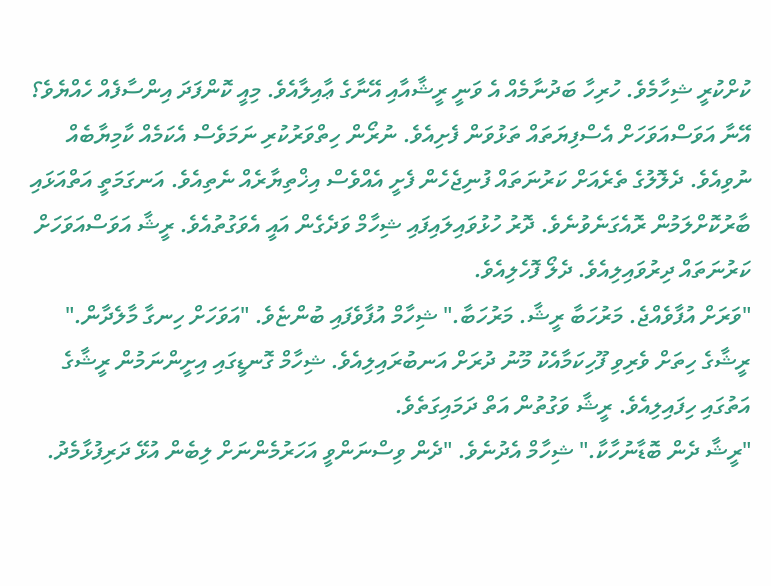ކުށްކުރީ ޝިހާމެވެ. ހުރިހާ ބަދުނާމެއް އެ ވަނީ ރީޝާއާއި އޭނާގެ ޢާއިލާއެވެ. މިއީ ކޮންފަދަ އިންސާފެއް ހެއްޔެވެ؟ އޭނާ އަވަސްއަވަހަށް އެސްފިޔަތައް ތަޅުވަން ފެށިއެވެ. ނުރޯން ހިތްވަރުކުރި ނަމަވެސް އެކަމެއް ކާމިޔާބެއް ނުވިއެވެ. ދެލޮލުގެ ތެރެއަށް ކަރުނަތައް ފުނިޖެހެން ފެށީ އެއްވެސް އިޚްތިޔާރެއް ނެތިއެވެ. އަނގަމަތީ އަތްއަޅައި ބާރުކޮށްލަމުން ރޮއެގަނެވުނެވެ. ދޮރު ހުޅުވައިލައިފައި ޝިހާމް ވަދެގެން އައީ އެވަގުތުއެވެ. ރީޝާ އަވަސްއަވަހަށް ކަރުނަތައް ދިރުވައިލިއެވެ. ދެލޯ ފޮހެލިއެވެ.
"ވަރަށް އުފާވެއްޖެ. މަރުހަބާ ރީޝާ. މަރުހަބާ." ޝިހާމް އުފާވެފައި ބުންޏެވެ. "އަވަހަށް ހިނގާ މާލެދާން."
ރީޝާގެ ހިތަށް ވެރިވި ފޫހިކަމާއެކު މޫނު ދުރަށް އަނބުރައިލިއެވެ. ޝިހާމް ގޮނޑީގައި އިށީންނަމުން ރީޝާގެ އަތުގައި ހިފައިލިއެވެ. ރީޝާ ވަގުތުން އަތް ދަމައިގަތެވެ.
"ރީޝާ ދެން ބޮޑާނުހާކާ." ޝިހާމް އެދުނެވެ. "ދެން ވިސްނަންވީ އަހަރުމެންނަށް ލިބެން އުޅޭ ދަރިފުޅާމެދު.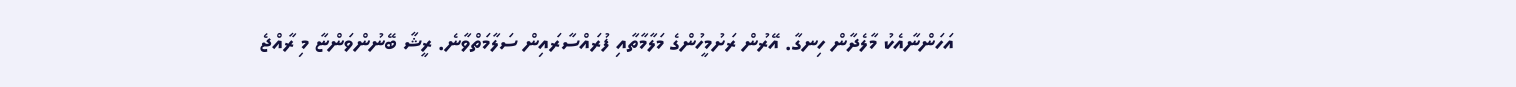އަހަންނާއެކު މާލެދާން ހިނގާ. އޭރުން ރަށުމީހުންގެ މަލާމާތާއި ފުރައްސާރައިން ސަލާމަތްވާނެ. ރީޝާ ބޭނުންވަންޏާ މި ރާއްޖެ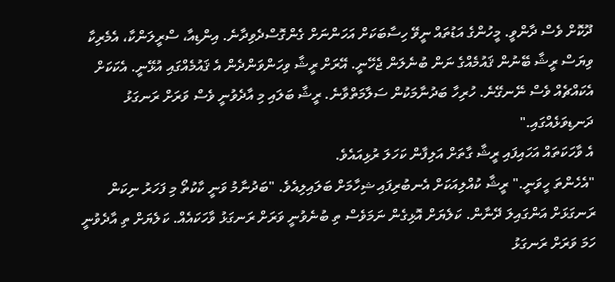ދޫކޮށް ވެސް ދާންވީ. މީހުންގެ އަޑުތައް ނީވޭ ހިސާބަކަށް އަހަންނަށް ގެންގޮސްދެވިދާނެ. އިންޑިއާ، ސްރީލަންކާ، އެމެރިކާ ވިޔަސް ރީޝާ ބޭނުން ޤައުމެއްގެ ނަން ބުނެލަން ޖެހޭނީ. އޭރަށް ރީޝާ ވިހަންވަންދެން އެ ޤައުމެއްގައި އުޅޭނީ. އެކަކަށް އެކައްޗެއް ވެސް ނޭނގޭނެ. ހުރިހާ ބަދުނާމަކުން ސަލާމަތްވާނެ. ރީޝާ ބަލައި މި އާދެވުނީ ވެސް ވަރަށް ރަނގަޅު ދަނޑިވަޅެއްގައި."
އެ ވާހަކަތައް އަހައިފައި ރީޝާ ގާތަށް އަލިފާން ކަހަލަ ރުޅިއައެވެ.
"އެހެންތަ ހީވަނީ." ރީޝާ ކުއްލިއަކަށް އެނބުރިފައި ޝިހާމަށް ބަލައިލިއެވެ. "ބަދުނާމު ވަނީ ކާކުތޯ މި ފަހަރު ނިކަން ރަނގަޅަށް އަންގައިލަ ދޭނާން. ކަލެޔަށް އޮޅިގެން ނަމަވެސް ތި ބުނެވުނީ ވަރަށް ރަނގަޅު ވާހަކައެއް. ކަލެޔަށް ތި އާދެވުނީ ހަމަ ވަރަށް ރަނގަޅު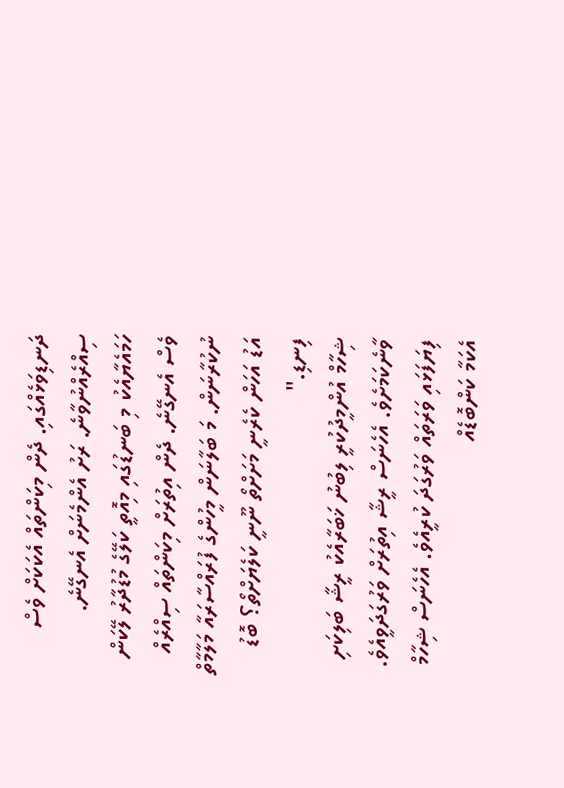ދަނޑިވަޅެއްގައި. ދެން މިކަންތައް އެކަކަށް ވެސް ސިއްރެއްނުވާނެ. ރަށު އެންމެނަށް އެނގޭނެ. ހަމައެޔާއެކު މި ބަނޑުގައި މިއޮތީ ކަލޭގެ މުޑުދާރު ލޭކަން ވެސް އެނގޭނެ. ދެން އިތުރަށް މިކަންތައް ސިއްރެއް ނުކުރާނަން. މަ ބަލާނަން މީހުންގެ ފުރައްސާރައާ މަލާމާތް އަޑު އަހަން ކެރެނީ މަށަށްތޯ ނޫނީ ކަލެޔަށްތޯ؟ ބޮޑު ފިނޑި."
ޝިހާމް އުންމީދުކުރީ ލިބުނު ޚަބަރާއެކު ރީޝާ ބަލިކަށި ވާނެކަމަށެވެ. އެހެނަސް ރީޝާ އިތުރަށް ވަރުގަދަވީއެވެ. ފިޔަފަޅައި ވަރަތައް ވަރުގަދަ ކުރީއެވެ. އެހެނަސް ޝިހާމް އެކަމާ ކަންބޮޑެއް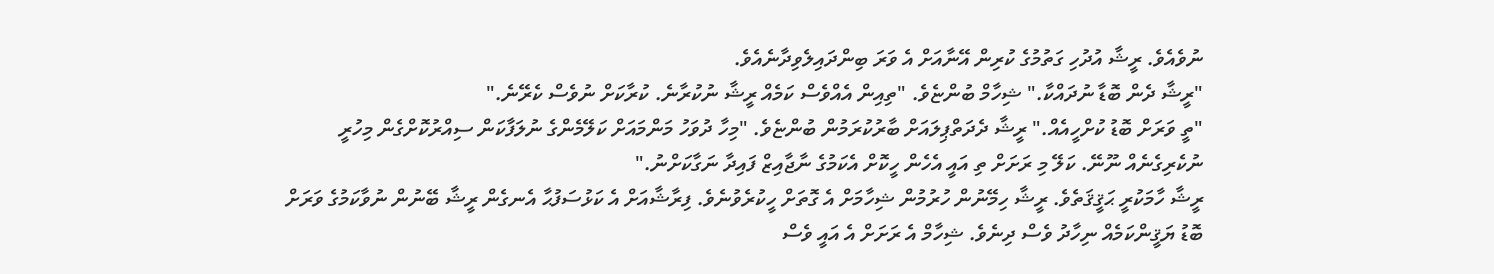ނުވެއެވެ. ރީޝާ އުދުހި ގަތުމުގެ ކުރިން އޭނާއަށް އެ ވަރަ ބިންދައިލެވިދާނެއެވެ.
"ރީޝާ ދެން ބޮޑާ ނުދައްކާ." ޝިހާމް ބުންޏެވެ. "ތިއިން އެއްވެސް ކަމެއް ރީޝާ ނުކުރާނެ. ކުރާކަށް ނުވެސް ކެރޭނެ."
"ތީ ވަރަށް ބޮޑު ކުށްހީއެއް." ރީޝާ ދެދަތްޕިލައަށް ބާރުކުރަމުން ބުންޏެވެ. "މިހާ ދުވަހު މަންމައަށް ކަލޭމެންގެ ނުލަފާކަން ސިއްރުކޮށްގެން މިހުރީ ނުކެރިގެނެއް ނޫނޭ. ކަލޭ މި ރަށަށް ތި އައީ އެހެން ހީކޮށް އެކަމުގެ ނާޖާއިޒް ފައިދާ ނަގާކަށްނު."
ރީޝާ ހާމަކުރީ ޙަޤީޤަތެވެ. ރީޝާ ހިމޭނުން ހުރުމުން ޝިހާމަށް އެ ގޮތަށް ހީކުރެވުނެވެ. ފިރާޝާއަށް އެ ކަޅުސަފުޙާ އެނގެން ރީޝާ ބޭނުން ނުވާކަމުގެ ވަރަށް ބޮޑު ޔަޤީންކަމެއް ނިހާދު ވެސް ދިނެވެ. ޝިހާމް އެ ރަށަށް އެ އައީ ވެސް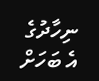ނިހާދުގެ އެ ބަހަށް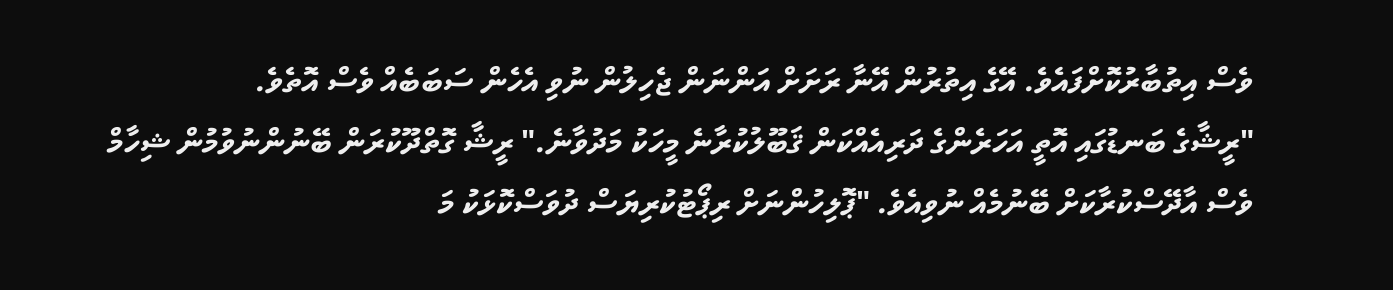ވެސް އިތުބާރުކޮށްފައެވެ. އޭގެ އިތުރުން އޭނާ ރަށަށް އަންނަން ޖެހިލުން ނުވި އެހެން ސަބަބެއް ވެސް އޮތެވެ.
"ރީޝާގެ ބަނޑުގައި އޮތީ އަހަރެންގެ ދަރިއެއްކަން ޤަބޫލުކުރާނެ މީހަކު މަދުވާނެ." ރީޝާ ގޮތްދޫކުރަން ބޭނުންނުވުމުން ޝިހާމް ވެސް އާދޭސްކުރާކަށް ބޭނުމެއް ނުވިއެވެ. "ޕޮލިހުންނަށް ރިޕޯޓުކުރިޔަސް ދުވަސްކޮޅަކު މަ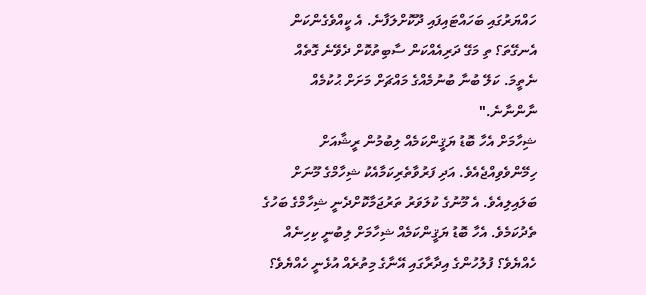ހައްޔަރުގައި ބަހައްޓައިފައި ދޫކޮށްލަފާނެ. އެ ކީއްވެގެންކަން އެނގޭތަ؟ ތި މަގޭ ދަރިއެއްކަން ސާބިތުކޮށް ދެވޭނެ ގޮތެއް ނެތީމަ. ކަލޭ ބުނާ ބުނުމެއްގެ މައްޗަށް މަށަށް ޙުކުމެއް ނާންނާނެ."
ޝިހާމަށް އެހާ ބޮޑު ޔަޤީންކަމެއް ލިބުމުން ރީޝާއަށް ހިމޭންވެވިއްޖެއެވެ. އަދި ފަރުވާތެރިކަމާއެކު ޝިހާމްގެ މޫނަށް ބަލައިލިއެވެ. އެ މޫނުގެ ކުލަވަރު ތަރުޖަމާކޮށްދެނީ ޝިހާމްގެ ބަހުގެ ތެދުކަމެވެ. އެހާ ބޮޑު ޔަޤީންކަމެއް ޝިހާމަށް ލިބުނީ ކިހިނެއް ހެއްޔެވެ؟ ފުލުހުންގެ އިދާރާގައި އޭނާގެ މިތުރެއް އުޅެނީ ހެއްޔެވެ؟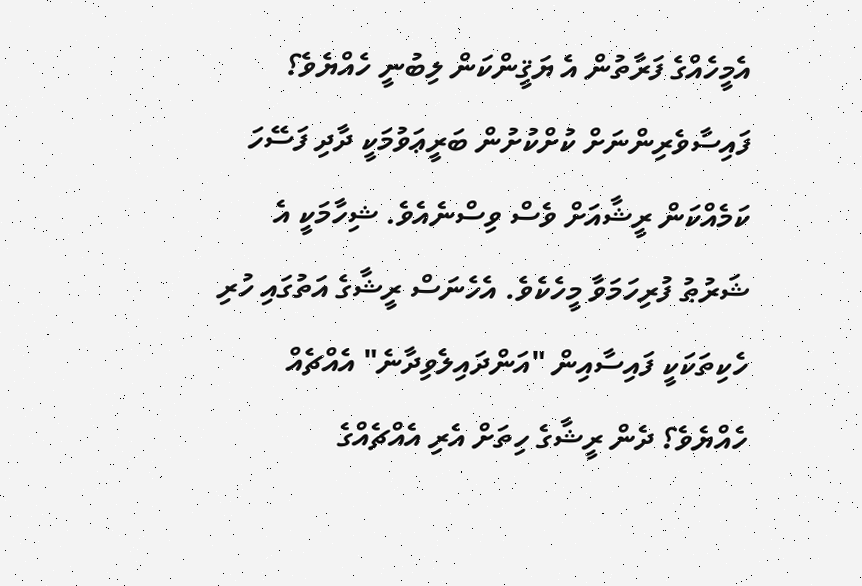އެމީހެއްގެ ފަރާތުން އެ ޔަޤީންކަން ލިބުނީ ހެއްޔެވެ؟ ފައިސާވެރިންނަށް ކުށްކުށުން ބަރީޢަވުމަކީ ދާދި ފަސޭހަ ކަމެއްކަން ރީޝާއަށް ވެސް ވިސްނެއެވެ. ޝިހާމަކީ އެ ޝަރުޠު ފުރިހަމަވާ މީހެކެވެ. އެހެނަސް ރީޝާގެ އަތުގައި ހުރި ހެކިތަކަކީ ފައިސާއިން "އަންދައިލެވިދާނެ" އެއްޗެއް ހެއްޔެވެ؟ ދެން ރީޝާގެ ހިތަށް އެރި އެއްޗެއްގެ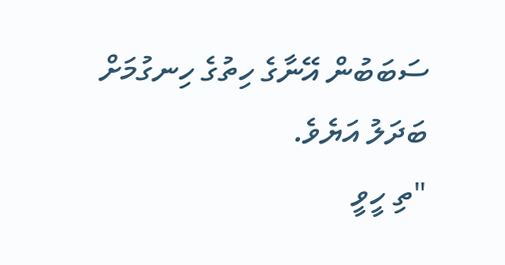ސަބަބުން އޭނާގެ ހިތުގެ ހިނގުމަށް ބަދަލު އަޔެވެ.
"ތި ހީވީ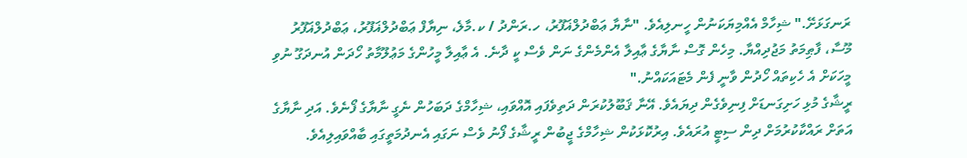ރަނގަޅަށޭ." ޝިހާމް އެއްމިޔަކަނުން ހީނލިއެވެ. "ނާޔާ ޢަބްދުލްޣަފޫރު، ހ.ރަންދު / ކ.މާލެ، ނިޔާފް ޢަބްދުލްޣަފޫރު، ޢަބްދުލްޣަފޫރު މޫސާ، ފާޠިމަތު މަޖުދިއްޔާ. މިހެން ގޮސް ނާޔާގެ ޢާއިލާ އެންމެންގެ ނަން ވެސް ކީ ދާނެ. އެ ޢާއިލާ މީހުންގެ މަޢުލޫމާތު ހޯދަން އުނދަގޫ ނުވި މީހަކަށް އެ ހެކިތައް ހޯދުން ވާނީ ފެން މެޓައަކައްނު."
ރީޝާގެ މުޅި ހަށިގަނޑަށް ފިނިވެގެން ދިޔައެވެ. އޭނާ ޤަބޫލުކުރަން ދަތިވެފައި އޮއްވައި، ޝިހާމްގެ ދަބަހުން ނެގީ ނާޔާގެ ފޯނެވެ. އަދި ނާޔާގެ އަތަށް ރައްކާކުރުމަށް ދިން ސިޓީ އުރައެވެ. އިރުކޮޅަކުން ޝިހާމްގެ ޖީބުން ރީޝާގެ ފޯނު ވެސް ނަގައި އެނދުމަތީގައި ބާއްވައިލިއެވެ.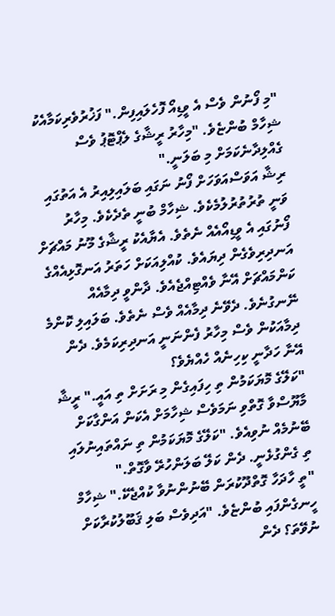"މި ފޯނުން ވެސް އެ ވީޑިއޯ ފޮހެލައިފިން." ފަޚުރުވެރިކަމާއެކު ޝިހާމް ބުންޏެވެ. "މިހާރު ރީޝާގެ ލެޕްޓޮޕު ވެސް ގެއްލިދާނެކަމަށް މި ބަލަނީ."
ރިޝާ އަވަސްއަވަހަށް ފޯނު ނަގައި ބަލައިލިއިރު އެ އަތުގައި ވަނީ ތުރުތުރުލުމެކެވެ. ޝިހާމް ބުނީ ތެދެކެވެ. މިހާރު ފޯނުގައި އެ ވީޑިއޯއެއް ނެތެވެ. އެޔާއެކު ރީޝާގެ މޫނު މައްޗަށް އަނދިރިވެގެން ދިޔައެވެ. ކުއްލިއަކަށް ހަތަރު އަނގޮޅިއެއްގެ ކަންމައްޗަށް އޭނާ ވެއްޓިއްޖެއެވެ. ދާންވީ ދިމާއެއް ނޭނގުނެވެ. ދެވޭނެ ދިމާއެއް ވެސް ނެތެވެ. ބަލައިލި ކޮންމެ ދިމާއަކުން ވެސް މިހާރު ފެންނަނީ އަނދިރިކަމެވެ. ދެން އޭނާ ހަދާނީ ކިހިނެއް ހެއްޔެވެ؟
"ކަލޭގެ މޮޔަކަމުން ތި ހިފައިގެން މި ރަށަށް ތި އައީ." ރީޝާ މާޔޫސްވާ ގޮތްވި ނަމަވެސް ޝިހާމަށް އެކަން އަންގާކަށް ބޭނުމެއް ނުވިއެވެ. "ކަލޭގެ މޮޔަކަމުން ތި ނައްތައިނުލައި ތި ގެންގުޅެނީ. ދެން ކަލޭ ބަލަންހުރޭ ވާގޮތް."
"ތީ ހާދަހާ ގޮތްދޫކުރަން ބޭނުންނުވާ ކުއްޖެކޭ." ޝިހާމް ހީނގެންފައި ބުންޏެވެ. "އަދިވެސް ބަލި ޤަބޫލުކުރާކަށް ނުވޭތަ؟ ދެން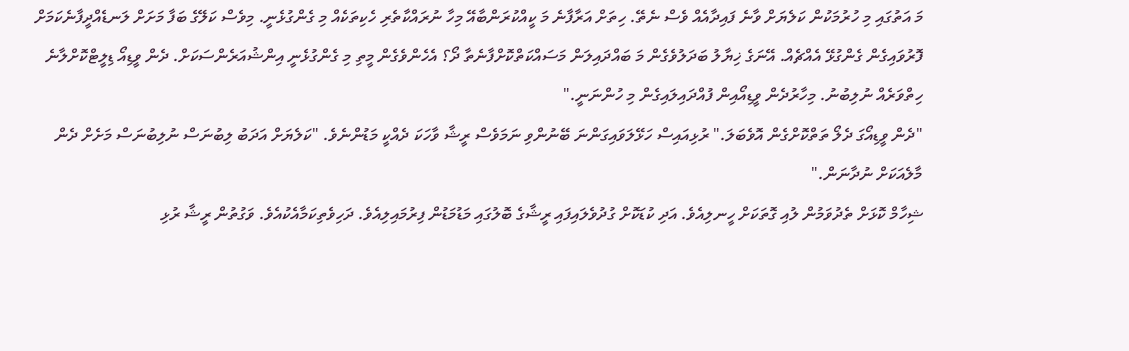މަ އަތުގައި މި ހުރުމަކުން ކަލެޔަށް ވާނެ ފައިދާއެއް ވެސް ނެތޭ. ހިތަށް އަރާފާނެ މަ ކީއްކުރަންބާއޭ މިހާ ނުރައްކާތެރި ހެކިތަކެއް މި ގެންގުޅެނީ. މިވެސް ކަލޭގެ ބަފާ މަށަށް ލަނޑެއްދީފާނެކަމަށް ފޮރުވައިގެން ގެންގުޅޭ އެއްޗެއް. އޭނަގެ ޚިޔާލު ބަދަލުވެގެން މަ ބައްދައިލަން މަސައްކަތްކޮށްފާނެތާ ދޯ؟ އެހެންވެގެން މީތި މި ގެންގުޅެނީ އިންޝުއަރެންސަކަށް. ދެން ވީޑިއޯ ޑިލީޓްކޮށްލާނެ ހިތްވަރެއް ނުލިބުނު. މިހާރުދެން ވީޑިއޯއިން ފުއްދައިލައިގެން މި ހުންނަނީ."
"ދެން ވީޑިއޯގަ ދެލޯ ތަތްކޮށްގެން އޮވެބަލަ." ރުޅިއައިސް ހަޅޭލަވައިގަންނަ ބޭނުންވި ނަމަވެސް ރީޝާ ވާހަކަ ދެއްކީ މަޑުންނެވެ. "ކަލެޔަށް އަދަބު ލިބުނަސް ނުލިބުނަސް މަށެށް ދެން މާލެއަކަށް ނުދާނަން."
ޝިހާމް ކޮޅަށް ތެދުވަމުން ލުއި ގޮތަކަށް ހީނލިއެވެ. އަދި ކުޑަކޮށް ގުދުވެލައިފައި ރީޝާގެ ބޮލުގައި މަޑުމަޑުން ފިރުމައިލިއެވެ. ދަހިވެތިކަމާއެކުއެވެ. ވަގުތުން ރީޝާ ރުޅި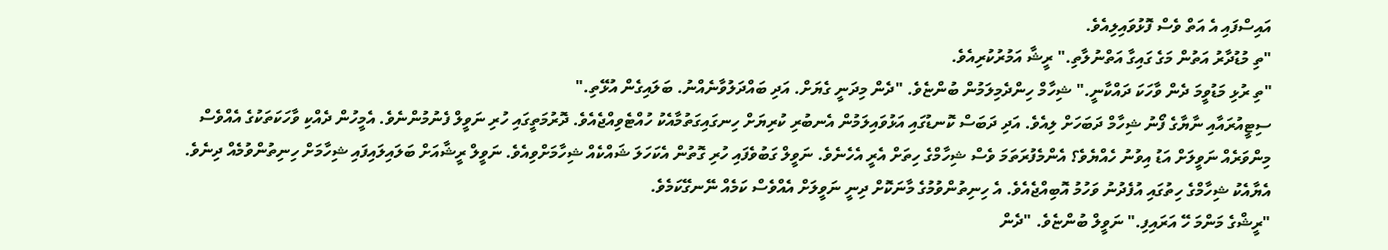އައިސްފައި އެ އަތް ވެސް ފޮޅުވައިލިއެވެ.
"ތި މުޑުދާރު އަތުން މަގެ ގައިގާ އަތްނުލާތި." ރީޝާ އަމުރުކުރިއެވެ.
"ތި ރުޅި މަޑުވީމަ ދެން ވާހަކަ ދައްކާނީ." ޝިހާމް ހިންދެމިލަމުން ބުންޏެވެ. "ދެން މިދަނީ ގެޔަށް. އަދި ބައްދަލުވާނެއްނު. ބަލައިގެން އުޅޭތި."
ސިޓީއުރައާއި ނާޔާގެ ފޯނު ޝިހާމް ދަބަހަށް ލިއެވެ. އަދި ދަބަސް ކޮނޑުގައި އަޅުވައިލަމުން އެނބުރި ކުރިޔަށް ހިނގައިގަތުމާއެކު ހުއްޓެވިއްޖެއެވެ. ދޮރުމަތީގައި ހުރި ނަވީލް ފެނުމުންނެވެ. އެމީހުން ދެއްކި ވާހަކަތަކުގެ އެއްވެސް މިންވަރެއް ނަވީލަށް އަޑު އިވުނު ހެއްޔެވެ؟ އެންމެފުރަތަމަ ވެސް ޝިހާމްގެ ހިތަށް އެރީ އެހެނެވެ. ނަވީލް ގަބުވެފައި ހުރި ގޮތުން އެކަހަލަ ޝައްކެއް ޝިހާމަށްވިއެވެ. ނަވީލް ރީޝާއަށް ބަލައިލައިފައި ޝިހާމަށް ހިނިތުންވުމެއް ދިނެވެ. އެޔާއެކު ޝިހާމްގެ ހިތުގައި އުފެދުނު ވަހުމު އޮބިއްޖެއެވެ. އެ ހިނިތުންވުމުގެ މާނަކޮށް ދިނީ ނަވީލަށް އެއްވެސް ކަމެއް ނޭނގޭކަމެވެ.
"ރީޝްގެ މަންމަ ހޭ އަރައިފި." ނަވީލް ބުންޏެވެ. "ދެން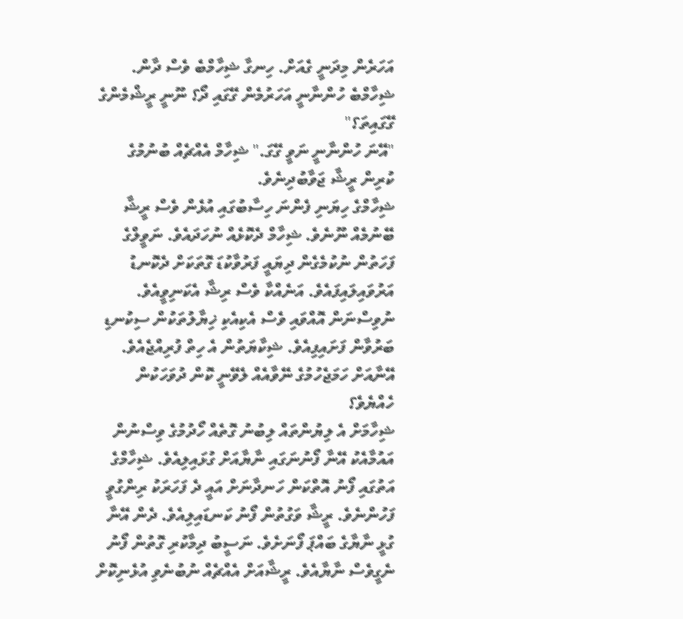އަހަރެން މިދަނީ ގެއަށް. ހިނގާ ޝިހާމްބެ ވެސް ދާން. ޝިހާމްބެ ހުންނާނީ އަހަރުމެން ގޭގައި ދޯ؟ ނޫނީ ރީޝްމެންގެ ގޭގައިތަ؟"
"އޭނަ ހުންނާނީ ނަވީ ގޭގަ." ޝިހާމް އެއްޗެއް ބުނުމުގެ ކުރިން ރީޝާ ޖަވާބުދިނެވެ.
ޝިހާމްގެ ހިޔަނި ފެންނަ ހިސާބުގައި އުޅެން ވެސް ރީޝާ ބޭނުމެއް ނޫނެވެ. ޝިހާމް ދެކޮޅެއް ނުހަދައެވެ. ނަވީލްގެ ފަހަތުން ނުކުމެގެން ދިޔައީ ފަރުވާކުޑަ ގޮތަކަށް ދެކޮނޑު އަރުވައިލައިފައެވެ. އަނެއްކާ ވެސް ރިޝާ އެކަނިވީއެވެ. ނުވިސްނަން އޮއްވައި ވެސް އެކިއެކި ޚިޔާލުތަކުން ސިކުނޑި ބަރުވާން ފަށައިފިއެވެ. ޝިކާޔަތުން އެ ހިތް ފުރިއްޖެއެވެ. އޭނާއަށް ހަމަޖެހުމުގެ ނޭވާއެއް ލެވޭނީ ކޮން ދުވަހަކުން ހެއްޔެވެ؟
ޝިހާމަށް އެ ލިޔުންތައް ލިބުނު ގޮތެއް ހޯދުމުގެ ވިސްނުން އައުމާއެކު އޭނާ ފޯނުނަގައި ނާޔާއަށް ގުޅައިލިއެވެ. ޝިހާމްގެ އަތުގައި ފޯނު އޮތްކަން ހަނދާނަށް އައީ ދެ ފަހަރަކު ރިންގުވީ ފަހުންނެވެ. ރީޝާ ވަގުތުން ފޯނު ކަނޑައިލިއެވެ. ދެން އޭނާ ގުޅީ ނާޔާގެ ބައްޕަ ފޯނަށެވެ. ނަސީބު ދިމާކުރި ގޮތުން ފޯނު ނެގީވެސް ނާޔާއެވެ. ރީޝާއަށް އެއްޗެއް ނުބުނެވި އުޅެނިކޮށް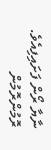ނާޔާ ރޯން ފަށައިފިއެވެ. ރޮމުންރޮމުން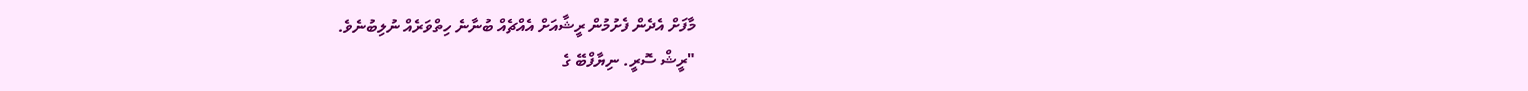މާފަށް އެދެން ފެށުމުން ރީޝާއަށް އެއްޗެއް ބުނާނެ ހިތްވަރެއް ނުލިބުނެވެ.
"ރީޝް ސޮރީ. ނިޔާފްބޭ ގެ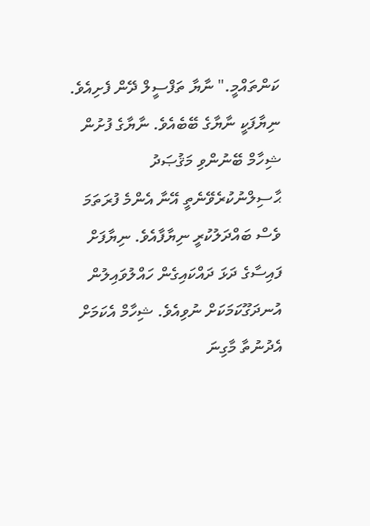ކަންތައްމީ." ނާޔާ ތަފްސީލް ދޭން ފެށިއެވެ.
ނިޔާފަކީ ނާޔާގެ ބޭބެއެވެ. ނާޔާގެ ފުށުން ޝިހާމް ބޭނުންވި މަޤުޞަދު ޙާސިލްނުކުރެވޭނެތީ އޭނާ އެންމެ ފުރަތަމަ ވެސް ބައްދަލުކުރީ ނިޔާފާއެވެ. ނިޔާފަށް ފައިސާގެ ދަޅަ ދައްކައިގެން ހައްލުވައިލުން އުނދަގޫކަމަކަށް ނުވިއެވެ. ޝިހާމް އެކަމަށް އެދުނުތާ މާގިނަ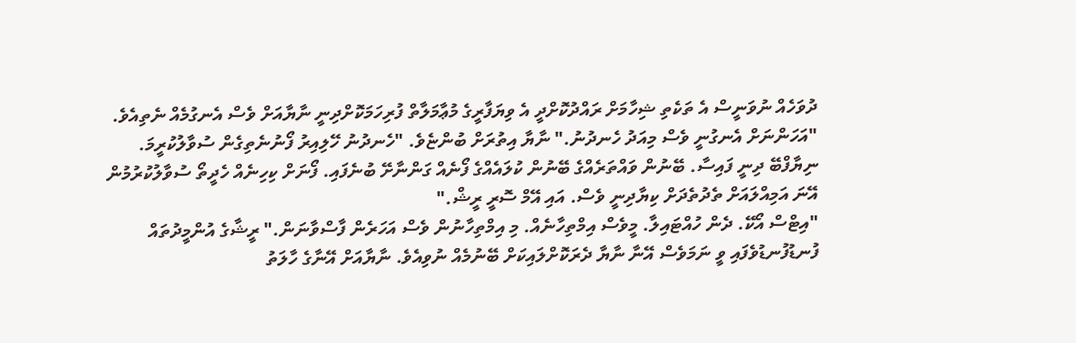ދުވަހެއް ނުވަނީސް އެ ތަކެތި ޝިހާމަށް ރައްދުކޮށްދީ އެ ވިޔަފާރީގެ މުޢާމަލާތް ފުރިހަމަކޮށްދިނީ ނާޔާއަށް ވެސް އެނގުމެއް ނެތިއެވެ.
"އަހަންނަށް އެނގުނީ ވެސް މިއަދު ހެނދުނު." ނާޔާ އިތުރަށް ބުންޏެވެ. "ހެނދުނު ހޭލިއިރު ފޯނުނެތިގެން ސުވާލުކުރީމަ. ނިޔާފްބޭ ދިނީ ފައިސާ. ބޭނުން ވައްތަރެއްގެ ބޭނުން ކުލައެއްގެ ފޯނެއް ގަންނާށޭ ބުނެފައި. ފޯނަށް ކިހިނެއް ހެދީތޯ ސުވާލުކުރުމުން އޭނަ އަމިއްލައަށް ތެދުތެދަށް ކިޔާދިނީ ވެސް. އައި އޭމް ސޮރީ ރީޝް."
"އިޓްސް އޯކޭ. ދެން ހުއްޓައިލާ. މީވެސް އިމްތިހާނެއް. މި އިމްތިހާނުން ވެސް އަހަރެން ފާސްވާނަން." ރީޝާގެ އުންމީދުތައް ފުނޑުފުނޑުވެފައި ވީ ނަމަވެސް އޭނާ ނާޔާ ދެރަކޮށްލައިކަށް ބޭނުމެއް ނުވިއެވެ. ނާޔާއަށް އޭނާގެ ހާލަތު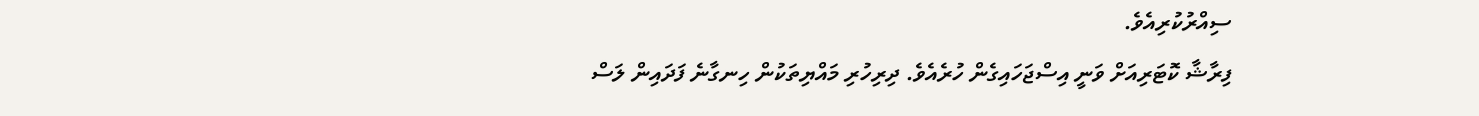ސިއްރުކުރިއެވެ.
ފިރާޝާ ކޮޓަރިއަށް ވަނީ އިސްޖަހައިގެން ހުރެއެވެ. ދިރިހުރި މައްޔިތަކުން ހިނގާނެ ފަދައިން ލަސް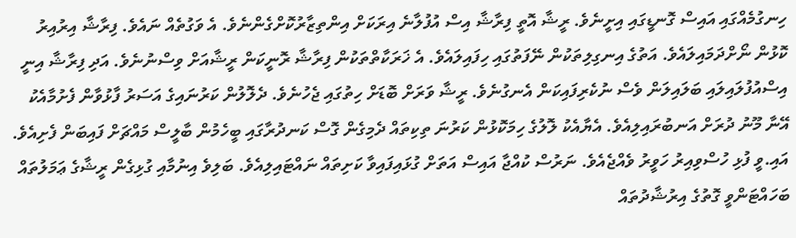ހިނގުމެއްގައި އައިސް ގޮނޑީގައި އިށީނެވެ. ރީޝާ އޮތީ ފިރާޝާ އިސް އުފުލާނެ އިރަކަށް އިންތިޒާރުކޮށްގެންނެވެ. އެ ވަގުތެއް ނައެވެ. ފިރާޝާ އިރުއިރު ކޮޅުން ނޯށްދަމައިލައެވެ. އަތުގެ އިނގިލިތަކުން ނޭފަތުގައި ހިފައިލައެވެ. އެ ޚަރަކާތްތަކުން ފިރާޝާ ރޮނީކަން ރީޝާއަށް ވިސްނުނެވެ. އަދި ފިރާޝާ އިނީ އިސްއުފުލައިލައި ބަލައިލަން ވެސް ނުކެރިފައިކަން އެނގުނެވެ. ރީޝާ ވަރަށް ބޮޑަށް ހިތުގައި ޖެހުނެވެ. ދެލޮލުން ކަރުނައިގެ އަސަރު ފާޅުވާން ފެށުމާއެކު އޭނާ މޫނު ދުރަށް އަނބުރައިލިއެވެ. އެޔާއެކު ލޮލުގެ ހިމަކޮޅުން ކަރުނަ ތިކިތައް ދެމިގެން ގޮސް ކަނދުރާގައި ބީހެމުން ބާލީސް މައްޗަށް ފައިބަން ފެށިއެވެ.
އައި.ވީ ފުޅި ހުސްވިއިރު ހަވީރު ވެއްޖެއެވެ. ނަރުސް ކުއްޖާ އައިސް އަތަށް ގުޅައިފައިވާ ކަށިތައް ނައްޓައިލިއެވެ. ބަލިވެ އިނުމާއި ގުޅިގެން ރީޝާގެ ޢަމަލުތައް ބަހައްޓަންވީ ގޮތުގެ އިރުޝާދުތައް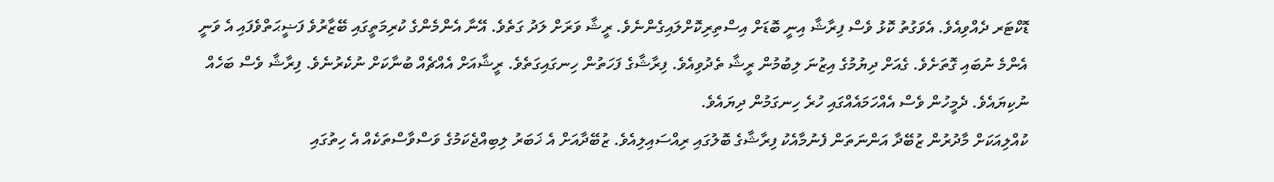ޑޮކްޓަރ ދެއްވިއެވެ. އެވަގުތު ކޮޅު ވެސް ފިރާޝާ އިނީ ބޮޑަށް އިސްތިރިކޮށްލައިގެންނެވެ. ރީޝާ ވަރަށް ލަދު ގަތެވެ. އޭނާ އެންމެންގެ ކުރިމަތީގައި ބޭޒާރުވެ ފަޟީޙަތްވެފައި އެ ވަނީ އެންމެ ނުބައި ގޮތަށެވެ. ގެއަށް ދިޔުމުގެ އިޒުނަ ލިބުމުން ރީޝާ ތެދުވިއެވެ. ފިރާޝާގެ ފަހަތުން ހިނގައިގަތެވެ. ރީޝާއަށް އެއްޗެއް ބުނާކަށް ނުކެރުނެވެ. ފިރާޝާ ވެސް ބަހެއް ނުކިޔައެވެ. ދެމީހުން ވެސް އެއްހަމައެއްގައި ހުރެ ހިނގަމުން ދިޔައެވެ.
ކުއްލިއަކަށް މާދުރުން ޒުބޭދާ އަންނަތަން ފެނުމާއެކު ފިރާޝާގެ ބޮލުގައި ރިއްސައިލިއެވެ. ޒުބޭދާއަށް އެ ޚަބަރު ލިބިއްޖެކަމުގެ ވަސްވާސްތަކެއް އެ ހިތުގައި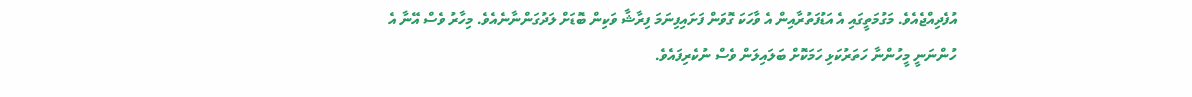އުފެދިއްޖެއެވެ. މަގުމަތީގައި އެ އަޑުފަތުރާއިން އެ ވާހަކަ ގޮވަން ފަށައިފިނަމަ ފިރާޝާ ވަކިން ބޮޑަށް ލަދުގަންނާނެއެވެ. މިހާރު ވެސް އޭނާ އެ ހުންނަނީ މީހުންނާ ހަތަރުކަޅި ހަމަކޮށް ބަލައިލަން ވެސް ނުކެރިފައެވެ.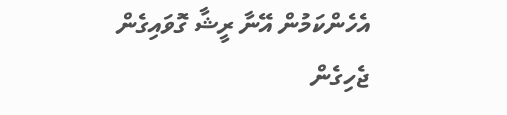އެހެންކަމުން އޭނާ ރީޝާ ގޮވައިގެން ޖެހިގެން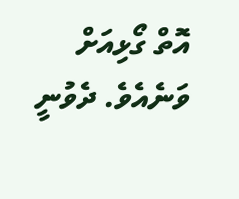އޮތް ގޯޅިއަށް ވަނެއެވެ. ދެވުނީ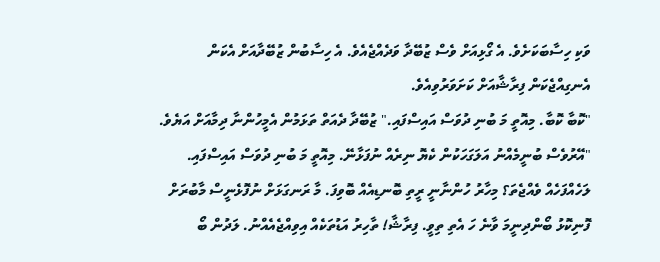ވަކި ހިސާބަކަށެވެ. އެ ގޯޅިއަށް ވެސް ޒުބޭދާ ވަދެއްޖެއެވެ. އެ ހިސާބުން ޒުބޭދާއަށް އެކަން އެނގިއްޖެކަން ފިރާޝާއަށް ކަށަވަރުވިއެވެ.
"ކޮބާ ކޮބާ. މިއޮތީ މަ ބުނި ދުވަސް އައިސްފައި." ޒުބޭދާ ދެއަތް ތަޅަމުން އެމީހުންނާ ދިމާއަށް އަޔެވެ. "އޭރުވެސް ބުނީމެއްނު އަލަގަހަކުން ކެޔޮ ނިރެއް ނުފަޅާނޭ. މިއޮތީ މަ ބުނި ދުވަސް އައިސްފައި. ލަހެއްފަހެއް ވެއްޖެތަ؟ މިހާރު ހުންނާނީ ރީތި ބޮނޑިއެއް ބޮވިފަ. މާ ރަނގަޅަށް ނުފޮޅެނީސް މާބުރަށް ފޮނިކޮޅު ބޯންދިނީމަ ވާނެ ހަ އެތި ތިވީ. ފިރާޝާ! ތާހިރު އަޑުތަކެއް އިވިއްޖެއެއްނު. ލަދުން ބޯ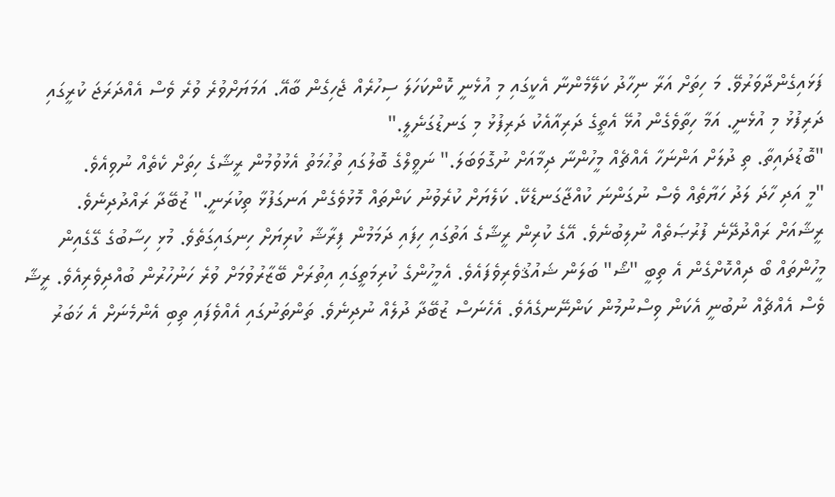ފަޅައިގެންދާވަރުވޭ. މަ ހިތަށް އަރާ ނިހާދު ކަލޭމެންނާ އެކީގައި މި އުޅެނީ ކޮންކަހަލަ ސިހުރެއް ޖެހިގެން ބާއޭ. އަމަޔަށްވުރެ ވުރެ ވެސް އެއްދަރަޖަ ކުރީގައި ދަރިފުޅު މި އުޅެނީ. އަމާ ހިތާވެގެން އުޅޭ އެތީގެ ދަރިއާއެކު ދަރިފުޅު މި ގަނޑުގަނެލީ."
"ބޮޑުދައިތާ. ތި ދުލަށް އަންނަހާ އެއްޗެއް މީހުންނާ ދިމާއަށް ނުގޮވަބަލަ." ނަވީލްގެ ބޮލުގައި ތުޙުމަތު އެޅުވުމުން ރީޝާގެ ހިތަށް ކެތެއް ނުވިއެވެ.
"މީ އަދި ހާދަ ލަދު ހަޔާތެއް ވެސް ނުގަންނަ ކުއްޖާގަނޑެކޭ. ކަލެޔަށް ކުރެވުނު ކަންތައް މޮޅުވެގެން އަނގަފުޅާ ތިކުރަނީ." ޒުބޭދާ ރައްދުދިނެވެ.
ރީޝާއަށް ރައްދުދޭނެ ފުރުޞަތެއް ނުލިބުނެވެ. އޭގެ ކުރިން ރީޝާގެ އަތުގައި ހިފައި ދަމަމުން ފިރާޝާ ކުރިޔަށް ހިނގައިގަތެވެ. މުޅި ހިސާބުގެ ގޭގެއިން މީހުންތައް ބޯ ދިއްކޮށްގެން އެ ތިބީ "ޝޯ" ބަލަން ޝައުޤުވެރިވެފައެވެ. އެމީހުންގެ ކުރިމަތީގައި އިތުރަށް ބޭޒާރުވުމަށް ވުރެ ހަނުހުރުން ބުއްދިވެރިއެވެ. ރީޝާ ވެސް އެއްޗެއް ނުބުނީ އެކަން ވިސްނުމުން ކަންނޭނގެއެވެ. އެހެނަސް ޒުބޭދާ ދުލެއް ނުދިނެވެ. ތަންތަނުގައި އެއްވެފައި ތިބި އެންމެނަށް އެ ޚަބަރު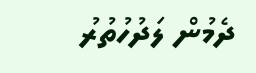ދެމުން ލަދުހުތުރު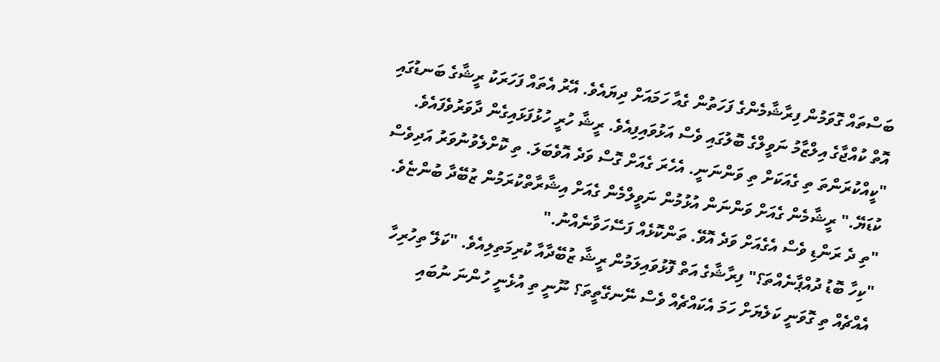ބަސްތައް ގޮވަމުން ފިރާޝާމެންގެ ފަހަތުން ގެއާ ހަމައަށް ދިޔައެވެ. އޭރު އެތައް ފަހަރަކު ރީޝާގެ ބަނޑުގައި އޮތް ކުއްޖާގެ އިލްޒާމު ނަވީލްގެ ބޮލުގައި ވެސް އަޅުވައިފިއެވެ. ރީޝާ ހުރީ ހުޅުފަޅައިގެން ދާވަރުވެފައެވެ.
"ކީއްކުރަންތަ ތި ގެއަކަށް ތި ވަންނަނީ. އެހެރަ ގެއަށް ގޮސް ވަދެ އޮވެބަލަ. ތި ކޮށްލެވުނުވަރު އަދިވެސް ކުޑަޔޭ." ރީޝާމެން ގެއަށް ވަންނަން އުޅުމުން ނަވީލްމެން ގެއަށް އިޝާރާތްކުރަމުން ޒުބޭދާ ބުންޏެވެ. "ތި ދެ ރަންޑި ވެސް އެގެއަށް ވަދެ އޮވޭ. ތަންކޮޅެއް ފަސޭހަވާނެއްނު."
"ކިހާ ބޮޑު ދުއްޕާނެއްތަ؟" ފިރާޝާގެ އަތް ފޮޅުވައިލަމުން ރީޝާ ޒުބޭދާއާ ކުރިމަތިލިއެވެ. "ކަލޭ ތިހުރިހާ އެއްޗެއް ތި ގޮވަނީ ކަލެޔަށް ހަމަ އެކައްޗެއް ވެސް ނޭނގޭތީތަ؟ ނޫނީ ތި އުޅެނީ ހުންނަ ނުބައި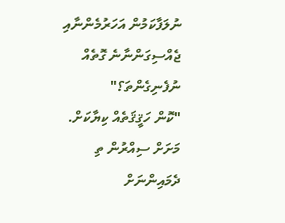ނުލަފާކަމުން އަހަރުމެންނާއި ޖެއްސިގަންނާނެ ގޮތެއް ނުފެނިގެންތަ؟"
"ކޮން ހަޤީޤަތެއް ކިޔާކަށް. މަށަށް ސިއްރުން ތި ދެމައިންނަށް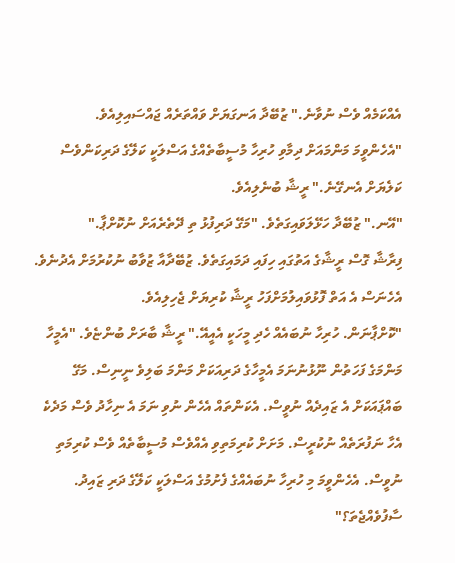އެއްކަމެއް ވެސް ނުވާނެ." ޒުބޭދާ އަނގަޔަށް ވައްތަރެއް ޖައްސައިލިއެވެ.
"އެހެންވީމަ މަންމައަށް ދިމާވި ހުރިހާ މުސީބާތެއްގެ އަސްލަކީ ކަލޭގެ ދަރިކަންވެސް ކަލެޔަށް އެނގޭނެ." ރީޝާ ބުނެލިއެވެ.
"އޭނ." ޒުބޭދާ ހަޅޭލަވައިގަތެވެ. "މަގޭ ދަރިފުޅު ތި ދޭތެރެއަށް ނުކޮށްޕާ."
ފިރާޝާ ގޮސް ރީޝާގެ އަތުގައި ހިފައި ދަމައިގަތެވެ. ޒުބޭދާއާ ޒުވާބު ނުކުރުމަށް އެދުނެވެ. އެހެނަސް އެ އަތް ފޮޅުވައިލުމަށްފަހު ރީޝާ ކުރިޔަށް ޖެހިލިއެވެ.
"ކޮށްޕާނަން. ހުރިހާ ނުބައެއް ހެދި މީހަކީ އެއީއޭ." ރީޝާ ބާރަށް ބުންޏެވެ. "އެމީހާ މަންމަގެ ފަހަތުން ނޫޅުނުނަމަ އެމީހާގެ ދަރިއަކަށް މަންމަ ބަލިވެ ނީނިސް. މަގޭ ބައްޕައަކަށް އެ ޒައިދެއް ނުވީސް. އެކަންތައް އެހެން ނުވި ނަމަ އެ ނިހާދު ވެސް މަދެކެ އެހާ ނަފުރަތެއް ނުކުރީސް. މަށަށް ކުރިމަތިވި އެއްވެސް މުސީބާތެއް ވެސް ކުރިމަތި ނުވީސް. އެހެންވީމަ މި ހުރިހާ ނުބައެއްގެ ފެށުމުގެ އަސްލަކީ ކަލޭގެ ދަރި ޒައިދު. ސާފުވެއްޖެތަ؟"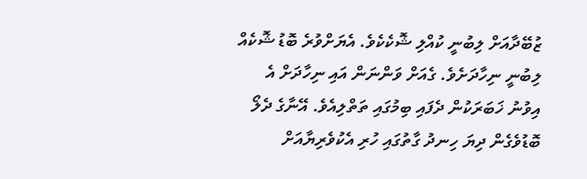ޒުބޭދާއަށް ލިބުނީ ކުއްލި ޝޮކެކެވެ. އެޔަށްވުރެ ބޮޑު ޝޮކެއް ލިބުނީ ނިހާދަށެވެ. ގެއަށް ވަންނަން އައި ނިހާދަށް އެ އިވުނު ޚަބަރަކުން ދެފައި ބިމުގައި ތަތްލިއެވެ. އޭނާގެ ދެލޯ ބޮޑުވެގެން ދިޔަ ހިނދު ގާތުގައި ހުރި އެކުވެރިޔާއަށް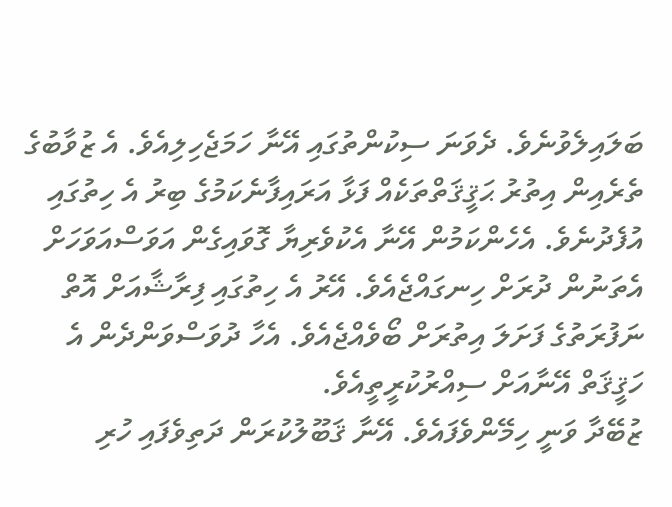ބަލައިލެވުނެވެ. ދެވަނަ ސިކުންތުގައި އޭނާ ހަމަޖެހިލިއެވެ. އެ ޒުވާބުގެ ތެރެއިން އިތުރު ޙަޤީޤަތްތަކެއް ފަޅާ އަރައިފާނެކަމުގެ ބިރު އެ ހިތުގައި އުފެދުނެވެ. އެހެންކަމުން އޭނާ އެކުވެރިޔާ ގޮވައިގެން އަވަސްއަވަހަށް އެތަނުން ދުރަށް ހިނގައްޖެއެވެ. އޭރު އެ ހިތުގައި ފިރާޝާއަށް އޮތް ނަފުރަތުގެ ފަށަލަ އިތުރަށް ބޯވެއްޖެއެވެ. އެހާ ދުވަސްވަންދެން އެ ހަޤީޤަތް އޭނާއަށް ސިއްރުކުރީތީއެވެ.
ޒުބޭދާ ވަނީ ހިމޭންވެފައެވެ. އޭނާ ޤަބޫލުކުރަން ދަތިވެފައި ހުރި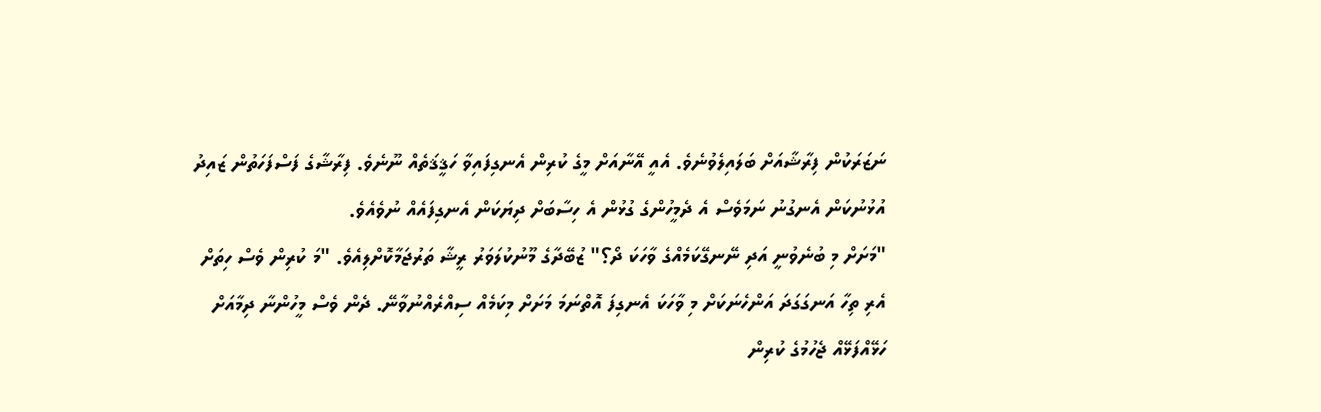ނަޒަރަކުން ފިރާޝާއަށް ބަލައިލެވުނެވެ. އެއީ އޭނާއަށް މީގެ ކުރިން އެނގިފައިވާ ހަޤީޤަތެއް ނޫނެވެ. ފިރާޝާގެ ފަސްފަހަތުން ޒައިދު އުޅުނުކަން އެނގުނު ނަމަވެސް އެ ދެމީހުންގެ ގުޅުން އެ ހިސާބަށް ދިޔަކަން އެނގިފައެއް ނުވެއެވެ.
"މަށަށް މި ބުނެވުނީ އަދި ނޭނގޭކަމެއްގެ ވާހަކަ ދޯ؟" ޒުބޭދާގެ މޫނުކުލަވަރު ރީޝާ ތަރުޖަމާކޮށްލިއެވެ. "މަ ކުރިން ވެސް ހިތަށް އެރި ތިހާ އަނގަގަދަ އަންހެނަކަށް މި ވާހަކަ އެނގިފަ އޮތްނަމަ މަށަށް މިކަމެއް ސިއްރެއްނުވާނޭ. ދެން ވެސް މީހުންނާ ދިމާއަށް ހަޅޭއްފަޅޭއް ޖެހުމުގެ ކުރިން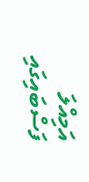އަމިއްލަ ފަސްބައިގައި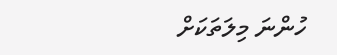ހުންނަ މިލަތަކަށް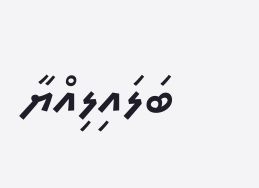ބަލައިލިއްޔާ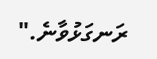ރަނގަޅުވާނެ."